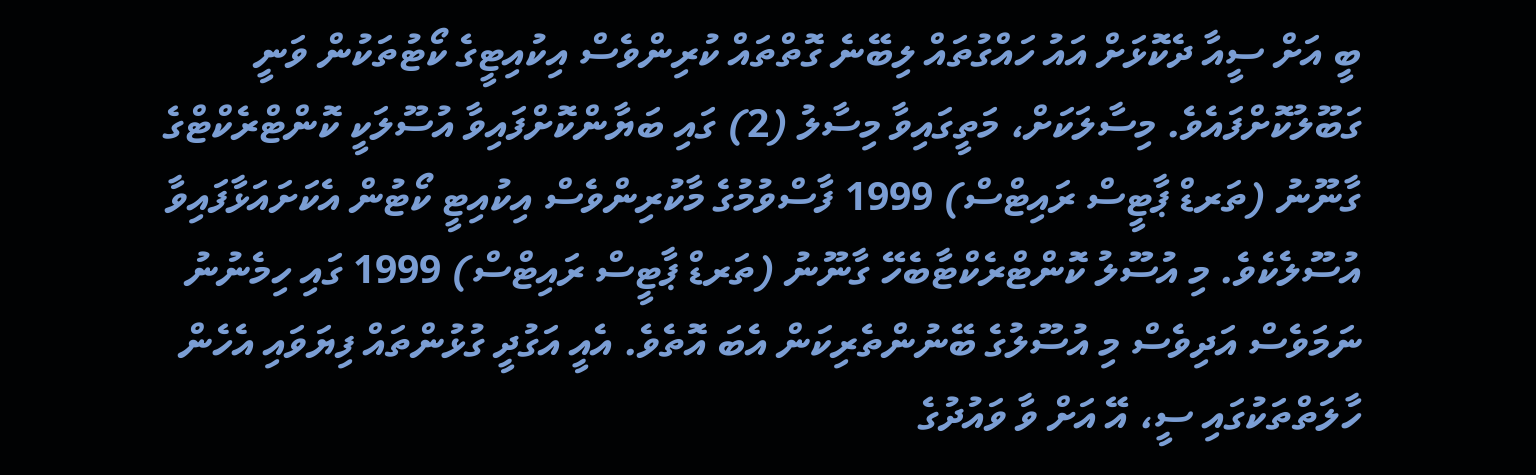ބީ އަށް ސީއާ ދެކޮޅަށް އައު ހައްގުތައް ލިބޭނެ ގޮތްތައް ކުރިންވެސް އިކުއިޓީގެ ކޯޓުތަކުން ވަނީ ގަބޫލުކޮށްފައެވެ. މިސާލަކަށް، މަތީގައިވާ މިސާލު (2) ގައި ބަޔާންކޮށްފައިވާ އުސޫލަކީ ކޮންޓްރެކްޓްގެ ގާނޫނު (ތަރޑް ޕާޓީސް ރައިޓްސް) 1999 ފާސްވުމުގެ މާކުރިންވެސް އިކުއިޓީ ކޯޓުން އެކަށައަޅާފައިވާ އުސޫލެކެވެ. މި އުސޫލު ކޮންޓްރެކްޓާބެހޭ ގާނޫނު (ތަރޑް ޕާޓީސް ރައިޓްސް) 1999 ގައި ހިމެނުނު ނަމަވެސް އަދިވެސް މި އުސޫލުގެ ބޭނުންތެރިކަން އެބަ އޮތެވެ. އެއީ އަގުދީ ގުޅުންތައް ފިޔަވައި އެހެން ހާލަތްތަކުގައި ސީ، އޭ އަށް ވާ ވައުދުގެ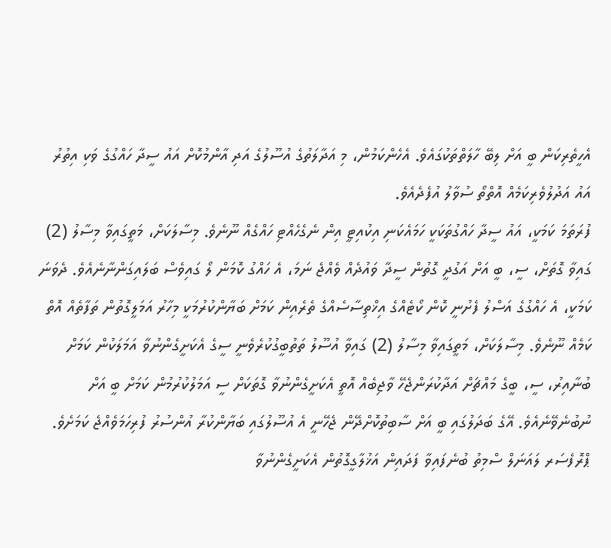އެހީތެރިކަން ބީ އަށް ލިބޭ ހާލަތްތަކުގައެވެ. އެހެންކަމުން، މި އަދާލަތުގެ އުސޫލުގެ އަދި އާންމުކޮށް އައު ސީދާ ހައްގުގެ ވަކި އިތުރު އައު އަދުލުވެރިކަމެއް އޮތްތޯ ސުވާލު އުފެދެއެވެ.
ފުރަތަމަ ކަމަކީ، އައު ސީދާ ހައްގުތަކަކީ ހަމައެކަނި އިކުއިޓީ އިން ނެގެހެއްޓި ހައްގެއް ނޫނެވެ. މިސާލަކަށް، މަތީގައިވާ މިސާލު (2) ގައިވާ ގޮތަށް، ސީ، ބީ އަށް އަގުދީ ގޮތުން ސީދާ ވައުދެއް ވެއްޖެ ނަމަ، އެ ހައްގު ކޮމަން ލޯ ގައިވެސް ބަލައިގަންނާނެއެވެ. ދެވަނަ ކަމަކީ، އެ ހައްގުގެ އަސްލު ފެށުނީ ކޮން ކޯޓެއްގެ އިޚްތިސާސެއްގެ ތެރެއިން ކަމަށް ބަޔާންކުރުމަކީ މިހާރު އަމަލީގޮތުން ތަފާތެއް އޮތް ކަމެއް ނޫނެވެ. މިސާލަކަށް، މަތީގައިވާ މިސާލު (2) ގައިވާ އުސޫލު ތަތުބީގުކުރެވެނީ ސީގެ އެކަށީގެންނުވާ އަމަލަކުން ކަމަށް ބުނާއިރު، ސީ، ބީގެ މައްޗަށް އަދާކުރަންޖެހޭ ވާޖިބެއް އޮތީ އެކަށީގެންނުވާ ގޮތަކަށް ސީ އަމަލުކުރުމުން ކަމަށް ބީ އަށް ނުބުނެވޭނެއެވެ. އޭގެ ބަދަލުގައި ބީ އަށް ސާބިތުކޮށްދޭން ޖެހޭނީ އެ އުސޫލުގައި ބަޔާންކުރާ އުންސުރު ފުރިހަމަވެއްޖެ ކަމަށެވެ. ޕްރޮފެސަރ ލައަނަލް ސްމިތު ބުނެފައިވާ ފަދައިން އަޚުލާގީގޮތުން އެކަށީގެންނުވާ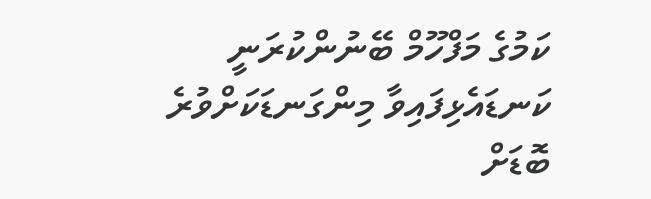ކަމުގެ މަފްހޫމް ބޭނުންކުރަނީ ކަނޑައެޅިފައިވާ މިންގަނޑަކަށްވުރެ ބޮޑަށް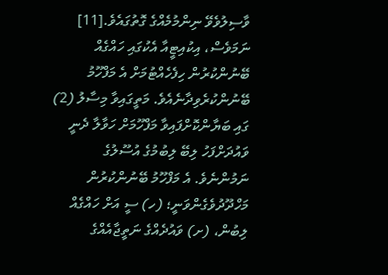ވާސިލުވެވޭ ނިންމުމެއްގެ ގޮތުގައެވެ.[11] ނަމަވެސް، އިކުއިޓީއާ އެކުގައި ހައްގެއް ބޭނުންކުރުން ހިފެހެއްޓުމަށް އެ މަފްހޫމު ބޭނުންކުރެވިދާނެއެވެ. މަތީގައިވާ މިސާލު (2) ގައި ބަޔާންކޮށްފައިވާ މަފްހޫމަށް ހަވާލާ ދެނީ ވައުދަށްފަހު ލިބޭ ލިބުމުގެ އުސޫލުގެ ނަމުންނެވެ. އެ މަފްހޫމު ބޭނުންކުރުން މަހްދޫދުވެގެންވަނީ؛ (ހ) ސީ އަށް ހައްގެއް ލިބުން، (ށ) ވައުދެއްގެ ނަތީޖާއެއްގެ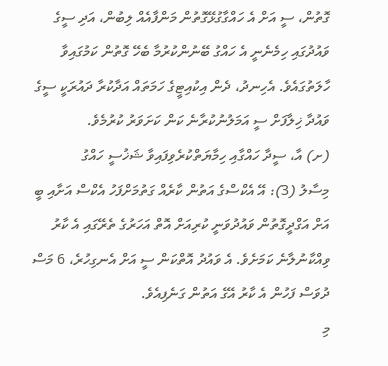ގޮތުން، ސީ އަށް އެ ހައްގާގުޅޭގޮތުން މަންފާއެއް ލިބުން، އަދި ސީގެ ވައުދުގައި ހިމެނެނީ އެ ހައްގު ބޭނުންކުރުމާ ބެހޭ ގޮތުން ކަމުގައިވާ ހާލަތުގައެވެ. އެހިނދު، ދެން އިކުއިޓީގެ ހަމަތައް އަދާކުރާ ދައުރަކީ ސީގެ ވައުދާ ޚިލާފަށް ސީ އަމަލުނުކުރާނެ ކަން ކަށަވަރު ކުރުމެވެ.
(ށ) އާ، ސީދާ ހައްގާއި ހިމާޔަތްކުރެވިފައިވާ ޝަޚުސީ ހައްގު
މިސާލު (3): އޭ އެކްސްގެ އަތުން ކާރެއް ގަތުމަށްފަހު އެކްސް އަށާއި ބީ އަށް އަގްދީގޮތުން ވައުދުވަނީ ކުރިއަށް އޮތް އަހަރުގެ ތެރޭގައި އެ ކާރު ވިއްކާނުލާނެ ކަމަށެވެ. އެ ވައުދު އޮތްކަން ސީ އަށް އެނގިހުރެ، 6 މަސް ދުވަސް ފަހުން އެ ކާރު އޭގެ އަތުން ގަނެފިއެވެ.
މި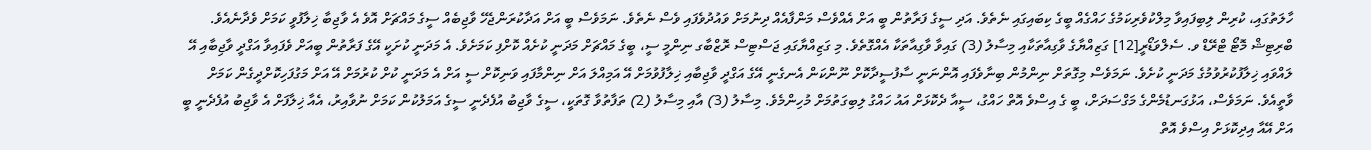ހާލަތުގައި، ކުރިން ލިބިފައިވާ މިލްކުވެރިކަމުގެ ހައްގެއް ބީގެ ކިބައިގައި ނެތެވެ. އަދި ސީގެ ފަރާތުން ބީ އަށް އެއްވެސް މަންފާއެއް ދިނުމަށް ވައުދުވެފައި ވެސް ނެތެވެ. ނަމަވެސް ބީ އަށް އަދާކުރަންޖެހޭ ވާޖިބެއް ސީގެ މައްޗަށް އޮވެ އެ ވާޖިބާ ޚިލާފުވީ ކަމަށް ވެދާނެއެވެ. ބްރިޓިޝް މޮޓޯ ޓްރޭޑް ވ. ސެލްވަޑޯރީ[12] ގަޒިއްޔާގެ ވާގިއާތަކާއި މިސާލު (3) ގައިވާ ވާގިއާތަކާ އެއްގޮތެވެ. މި ގަޒިއްޔާގައި ޖަސްޓިސް ރޮޒްބާގ ނިންމީ ސީ، ބީގެ މައްޗަށް މަދަނީ ކުށެއް ކޮށްފި ކަމަށެވެ. އެ މަދަނީ ކުށަކީ އޭގެ ފަރާތުން ބީއަށް ވެފައިވާ އަގްދީ ވާޖިބާއި އޭ ލައްވައި ޚިލާފުކުރުވުމުގެ މަދަނީ ކުށެވެ. ނަމަވެސް މިގޮތަށް ނިންމުން ބިނާވެފައި އޮންނަނީ ސާފުސީދާކޮށް ނޫންކަން އެނގެނީ އޭގެ އަގްދީ ވާޖިބާއި ޚިލާފުވުމަށް އޭ އަމިއްލަ އަށް ނިންމާފައި ވަނިކޮށް ސީ އަށް އެ މަދަނީ ކުށް ކުރުމަށް އޭ އަށް މަގުފަހިކޮށްދީގެން ކަމަށް ވާތީއެވެ. ނަމަވެސް، އަޅުގަނޑުމެންގެ މަގްސަދަށް، ބީ ގެ އިސްވެ އޮތް ހައްގު، ސީއާ ދެކޮޅަށް އައު ހައްގު ލިބިގަތުމަށް މުހިންމެވެ. މިސާލު (3) އާއި މިސާލު (2) ތަފާތުވާ ގޮތަކީ، ސީގެ ވާޖިބު އުފެދެނީ ސީގެ އަމަލުކުން ކަމަށް ނުވާއިރު، އެއާ ޚިލާފަށް އެ ވާޖިބު އުފެދެނީ ބީ އަށް އޭއާ އިދިކޮޅަށް އިސްވެ އޮތް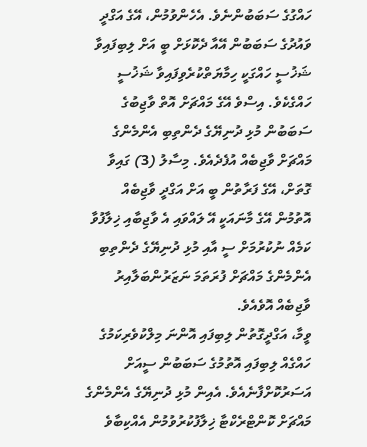ހައްގުގެ ސަބަބުންނެވެ. އެހެންވުމުން، އޭގެ އަގްދީ ވައުދުގެ ސަބަބުން އޭއާ ދެކޮޅަށް ބީ އަށް ލިބިފައިވާ ޝަޚުސީ ހައްގަކީ ހިމާޔަތްކުރެވިފައިވާ ޝަޚުސީ ހައްގެކެވެ. އިސްވެ އޭގެ މައްޗަށް އޮތް ވާޖިބުގެ ސަބަބުން މުޅި ދުނިޔޭގެ ދެންތިބި އެންމެންގެ މައްޗަށް ވާޖިބެއް އުފެދެއެވެ. މިސާލު (3) ގައިވާ ގޮތަށް، އޭގެ ފަރާތުން ބީ އަށް އަގްދީ ވާޖިބެއް އޮތުމުން އޭގެ މާނައަކީ އޭ ލައްވައި އެ ވާޖިބާއި ޚިލާފުވާ ކަމެއް ނުކުރުމަށް ސީ އާއި މުޅި ދުނިޔޭގެ ދެންތިބި އެންމެންގެ މައްޗަށް ފުރަތަމަ ނަޒަރުންބަލާއިރު ވާޖިބެއް އޮވެއެވެ.
ވީމާ، އަގްދީގޮތުން ލިބިފައި އޮންނަ މިލްކުވެރިކަމުގެ ހައްގެއް ލިބިފައި އޮތުމުގެ ސަބަބުން ސީއަށް އަސަރުކޮށްފާނެއެވެ. އެއިން މުޅި ދުނިޔޭގެ އެންމެންގެ މައްޗަށް ކޮންޓްރެކްޓާ ޚިލާފުކުރުވުމުން އެއްކިބާވެ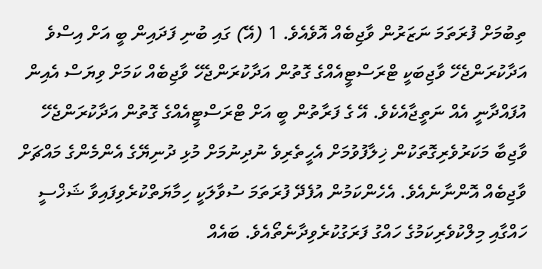ތިބުމަށް ފުރަތަމަ ނަޒަރުން ވާޖިބެއް އޮވެއެވެ. 1 (އޭ) ގައި ބުނި ފަދައިން ބީ އަށް އިސްވެ އަދާކުރަންޖެހޭ ވާޖިބަކީ ޓްރަސްޓީއެއްގެ ގޮތުން އަދާކުރަންޖެހޭ ވާޖިބެއް ކަމަށް ވިޔަސް އެއިން އުފައްދާނީ އެއް ނަތީޖާއެކެވެ. އޭ ގެ ފަރާތުން ބީ އަށް ޓްރަސްޓީއެއްގެ ގޮތުން އަދާކުރަންޖެހޭ ވާޖިބާ މަކަރުވެރިގޮތަކުން ޚިލާފުވުމަށް އެހީތެރިވެ ނުދިނުމަށް މުޅި ދުނިޔޭގެ އެންމެންގެ މައްޗަށް ވާޖިބެއް އޮންނާނެއެވެ. އެހެންކަމުން އުފެދޭ ފުރަތަމަ ސުވާލަކީ ހިމާޔަތްކުރެވިފައިވާ ޝަޚްސީ ހައްގާއި މިލްކުވެރިކަމުގެ ހައްގު ފަރަގުކުރެވިދާނެތޯއެވެ. ބައެއް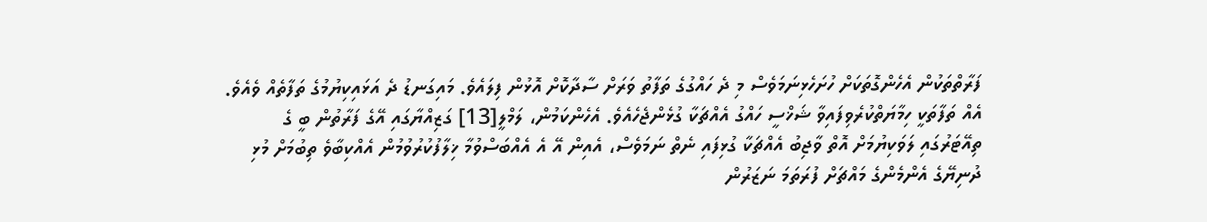ފަރާތްތަކުން އެހެންގޮތަކަށް ހުށަހެޅިނަމަވެސް މި ދެ ހައްގުގެ ތަފާތު ވަރަށް ސާދާކޮށް އޮޅުން ފިލައެވެ. މައިގަނޑު ދެ އަޅައިކިޔުމުގެ ތަފާތެއް ވެއެވެ.
އެއް ތަފާތަކީ ހިމާޔަތްކުރެވިފައިވާ ޝަޚްސީ ހައްގު އެއްޗަކާ ގުޅެންޖެހެއެވެ. އެހެންކަމުން، ލަމްލީ[13] ގަޒިއްޔާގައި އޭގެ ފަރާތުން ބީ ގެ ތިއޭޓަރުގައި ލަވަކިޔުމަށް އޮތް ވާޖިބު އެއްޗަކާ ގުޅިފައި ނެތް ނަމަވެސް، އެއިން އޭ އެ އެއްބަސްވުމާ ޚިލާފުކުރުވުމުން އެއްކިބާވެ ތިބުމަށް މުޅި ދުނިޔޭގެ އެންމެންގެ މައްޗަށް ފުރަތަމަ ނަޒަރުން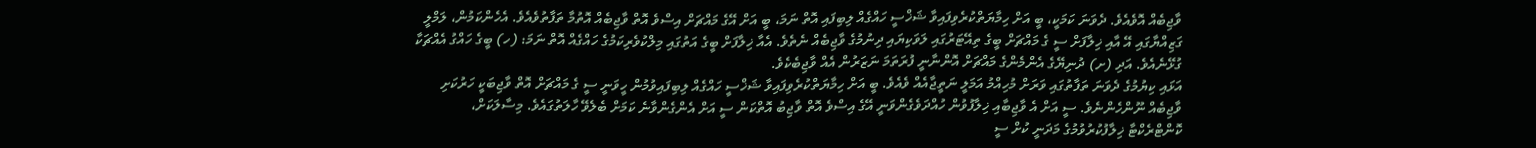ވާޖިބެއް އޮވެއެވެ. ދެވަނަ ކަމަކީ، ބީ އަށް ހިމާޔަތްކުރެވިފައިވާ ޝަޚްސީ ހައްގެއް ލިބިފައި އޮތް ނަމަ، ބީ އަށް އޭގެ މައްޗަށް އިސްވެ އޮތް ވާޖިބެއް އޮތުމާ ތަފާތުވެއެވެ. އެހެންކަމުން، ލަމްލީ ގަޒިއްޔާގައި އޭ އާއި ޚިލާފަށް ސީ ގެ މައްޗަށް ބީގެ ތިއޭޓަރުގައި ލަވަކިޔައި ދިނުމުގެ ވާޖިބެއް ނެތެވެ. އެއާ ޚިލާފަށް ބީގެ އަތުގައި މިލްކުވެރިކަމުގެ ހައްގެއް އޮތް ނަމަ: (ހ) ބީގެ ހައްގު އެއްޗަކާ ގުޅޭނެއެވެ. އަދި (ށ) ދުނިޔޭގެ އެންމެންގެ މައްޗަށް އޮންނާނީ ފުރަތަމަ ނަޒަރުން އެއް ވާޖިބެކެވެ.
އަޅައި ކިޔުމުގެ ދެވަނަ ތަފާތުގައި ވަރަށް މުހިއްމު އަމަލީ ނަތީޖާއެއް ވެއެވެ. ބީ އަށް ހިމާޔަތްކުރެވިފައިވާ ޝަޚްސީ ހައްގެއް ލިބިފައިވުމުން ހީވަނީ ސީ ގެ މައްޗަށް އޮތް ވާޖިބަކީ ހަރުކަށި ވާޖިބެއް ނޫންހެންނެވެ. ސީ އަށް އެ ވާޖިބާއި ޚިލާފުވުން ހުއްދަވެގެންވަނީ އޭގެ އިސްވެ އޮތް ވާޖިބު އޮތްކަން ސީ އަށް އެންގެންވާނެ ކަމަށް ބެލެވޭ ހާލަތުގައެވެ. މިސާލަކަށް، ކޮންޓްރެކްޓާ ޚިލާފުކުރުވުމުގެ މަދަނީ ކުށް ސީ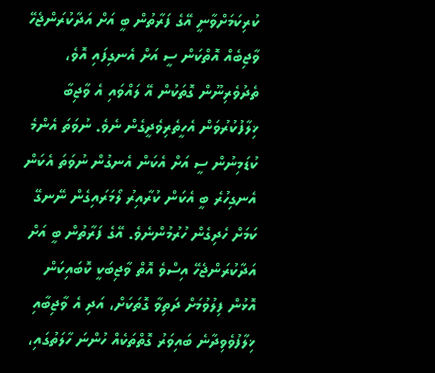ކުރިކަމަށްވާނީ އޭގެ ފަރާތުން ބީ އަށް އަދާކުރަންޖެހޭ ވާޖިބެއް އޮތްކަން ސީ އަށް އެނގިފައި އޮވެ، ތެދުވެރިނޫން ގޮތަކުން އޭ ލައްވައި އެ ވާޖިބާ ޚިލާފުކުރުވަން އެހީތެރިވެދީގެން ނެވެ. ނުވަތަ އެންމެ ކުޑަމިނުން ސީ އަށް އެކަން އެނގުން ނުވަތަ އެކަން އެނގިހުރެ ބީ އެކަން ކުރާއިރު ލޯމަރައިގެން ނޭނގޭ ކަމަށް ހެދިގެން ހުރުމުންނެވެ. އޭގެ ފަރާތުން ބީ އަށް އަދާކުރަންޖެހޭ އިސްވެ އޮތް ވާޖިބަކީ ކޮބައިކަން އޮޅުން ފިލުވުމަށް ދަތިވާ ގޮތަކަށް، އަދި އެ ވާޖިބާއި ޚިލާފުވެވިދާނެ ބައިވަރު ގޮތްތަކެއް ހުންނަ ހާލަތުގައި،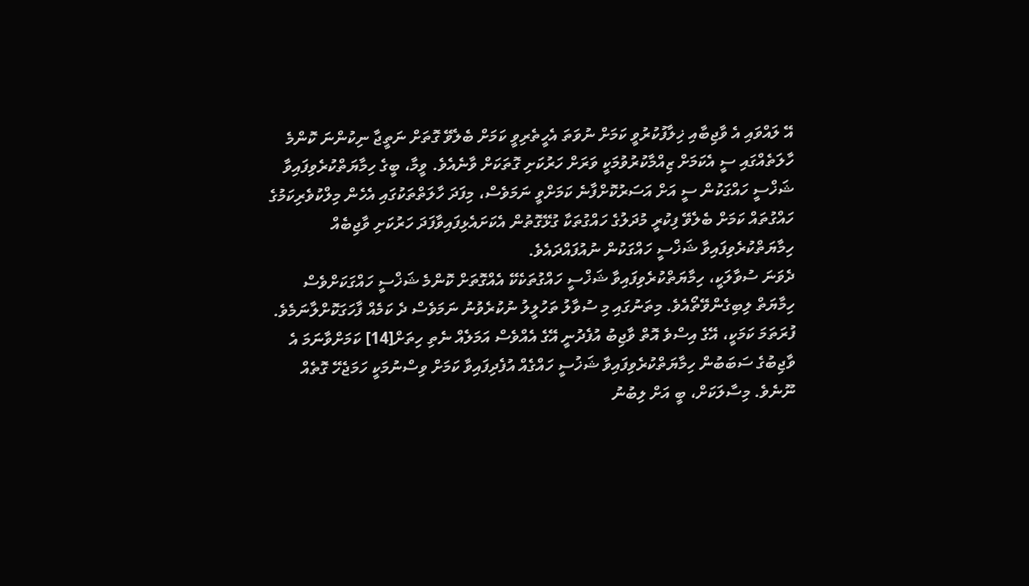އޭ ލައްވައި އެ ވާޖިބާއި ޚިލާފުކުރުވީ ކަމަށް ނުވަތަ އެހީތެރިވީ ކަމަށް ބެލެވޭ ގޮތަށް ނަތީޖާ ނިކުންނަ ކޮންމެ ހާލަތެއްގައި ސީ އެކަމަށް ޒިއްމާކުރުވުމަކީ ވަރަށް ހަރުކަށި ގޮތަކަށް ވާނެއެވެ. ވީމާ، ބީގެ ހިމާޔަތްކުރެވިފައިވާ ޝަޚްސީ ހައްގަކުން ސީ އަށް އަސަރުކޮށްފާނެ ކަމަށްވީ ނަމަވެސް، މިފަދަ ހާލަތްތަކުގައި އެހެން މިލްކުވެރިކަމުގެ ހައްގުތައް ކަމަށް ބެލެވޭ ފިކުރީ މުދަލުގެ ހައްގުތަކާ ގުޅޭގޮތުން އެކަށައެޅިފައިވާފަދަ ހަރުކަށި ވާޖިބެއް ހިމާޔަތްކުރެވިފައިވާ ޝަޚްސީ ހައްގަކުން ނުއުފައްދައެވެ.
ދެވަނަ ސުވާލަކީ، ހިމާޔަތްކުރެވިފައިވާ ޝަޚްސީ ހައްގުތަކެކޭ އެއްގޮތަށް ކޮންމެ ޝަޚްސީ ހައްގަކަށްވެސް ހިމާޔަތް ލިބިގެންވޭތޯއެވެ. މިތަނުގައި މި ސުވާލު ތަހުލީލު ނުކުރެވުނު ނަމަވެސް ދެ ކަމެއް ފާހަގަކޮށްލާނަމެވެ. ފުރަތަމަ ކަމަކީ، އޭގެ އިސްވެ އޮތް ވާޖިބު އުފެދުނީ އޭގެ އެއްވެސް އަމަލެއް ނެތި ހިތަށް[14] ކަމަށްވާނަމަ އެ ވާޖިބުގެ ސަބަބުން ހިމާޔަތްކުރެވިފައިވާ ޝަޚުސީ ހައްގެއް އުފެދިފައިވާ ކަމަށް ވިސްނުމަކީ ހަމަޖެހޭ ގޮތެއް ނޫނެވެ. މިސާލަކަށް، ބީ އަށް ލިބުނު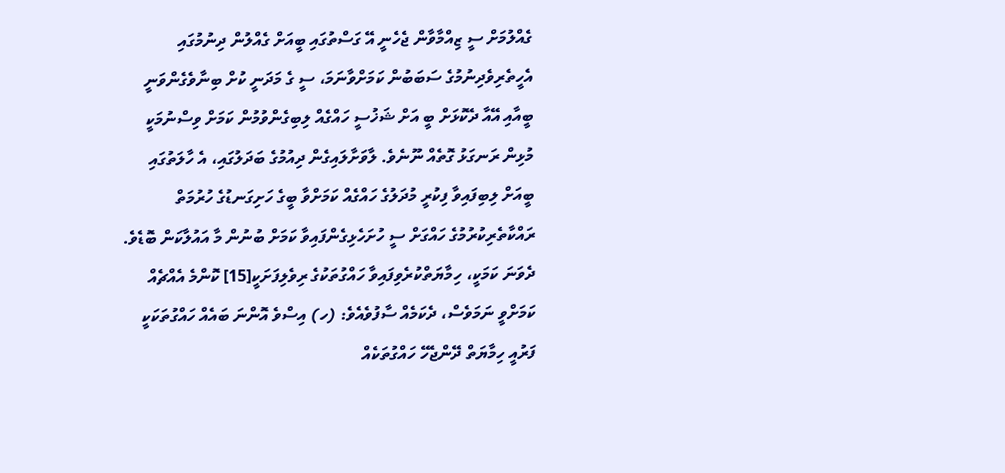ގެއްލުމަށް ސީ ޒިއްމާވާން ޖެހެނީ އޭ ގަސްތުގައި ބީއަށް ގެއްލުން ދިނުމުގައި އެހީތެރިވެދިނުމުގެ ސަބަބުން ކަމަށްވާނަމަ، ސީ ގެ މަދަނީ ކުށް ބިނާވެގެންވަނީ ބީއާއި އޭއާ ދެކޮޅަށް ބީ އަށް ޝަޚުސީ ހައްގެއް ލިބިގެންވުމުން ކަމަށް ވިސްނުމަކީ މުޅިން ރަނގަޅު ގޮތެއް ނޫނެވެ. ލާވަށާލައިގެން ދިއުމުގެ ބަދަލުގައި، އެ ހާލަތުގައި ބީއަށް ލިބިފައިވާ ފިކުރީ މުދަލުގެ ހައްގެއް ކަމަށްވާ ބީގެ ހަށިގަނޑުގެ ހުރުމަތް ރައްކާތެރިކުރުމުގެ ހައްގަށް ސީ ހުށަހެޅިގެންފައިވާ ކަމަށް ބުނުން މާ އައުލާކަން ބޮޑެވެ.
ދެވަނަ ކަމަކީ، ހިމާޔަތްކުރެވިފައިވާ ހައްގުތަކުގެ ރިވެލިފަށަކީ[15] ކޮންމެ އެއްޗެއް ކަމަށްވީ ނަމަވެސް، ދެކަމެއް ސާފުވެއެވެ: (ހ) އިސްވެ އޮންނަ ބައެއް ހައްގުތަކަކީ ފަރުއީ ހިމާޔަތް ދޭންޖެހޭ ހައްގުތަކެއް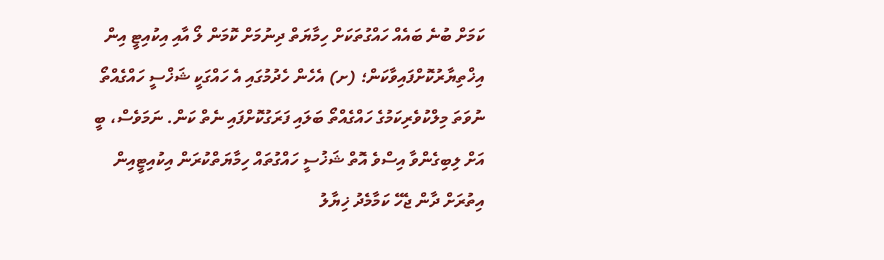ކަމަށް ބުނެ ބައެއް ހައްގުތަކަށް ހިމާޔަތް ދިނުމަށް ކޮމަން ލޯ އާއި އިކުއިޓީ އިން އިޚްތިޔާރުކޮށްފައިވާކަން؛ (ށ) އެހެން ހެދުމުގައި އެ ހައްގަކީ ޝަޚްސީ ހައްގެއްތޯ ނުވަތަ މިލްކުވެރިކަމުގެ ހައްގެއްތޯ ބަލައި ފަރަގުކޮށްފައި ނެތް ކަން. ނަމަވެސް، ބީ އަށް ލިބިގެންވާ އިސްވެ އޮތް ޝަޚުސީ ހައްގުތައް ހިމާޔަތްކުރަން އިކުއިޓީއިން އިތުރަށް ދާން ޖެހޭ ކަމާމެދު ޚިޔާލު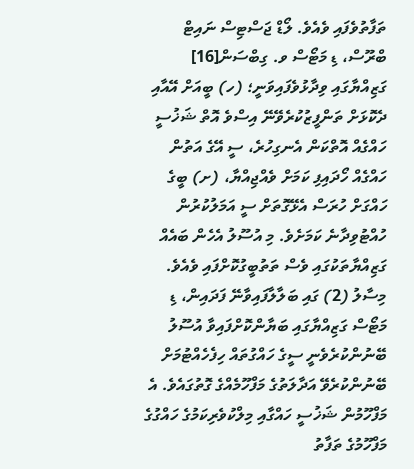ތަފާތުވެފައި ވެއެވެ. ލޯޑް ޖަސްޓިސް ނައިޓް ބްރޫސް، ޑި މަޓޯސް ވ. ގިބްސަން[16] ގަޒިއްޔާގައި ވިދާޅުވެފައިވަނީ؛ (ހ) ބީއަށް އޭއާއި ދެކޮޅަށް ތަންފީޒުކުރެވޭނޭ އިސްވެ އޮތް ޝަޚުސީ ހައްގެއް އޮތްކަން އެނގިހުރެ، ސީ އޭގެ އަތުން ހައްގެއް ހޯދައިފި ކަމަށް ވެއްޖިއްޔާ، (ށ) ބީގެ ހައްގަށް ހުރަސް އެޅޭގޮތަށް ސީ އަމަލުކުރުން ހުއްޓުވިދާނެ ކަމަށެވެ. މި އުސޫލު އެހެން ބައެއް ގަޒިއްޔާތަކުގައި ވެސް ތަތުބީގުކޮށްފައި ވެއެވެ.
މިސާލު (2) ގައި ބަލާލާފައިވާނޭ ފަދައިން، ޑި މަޓޯސް ގަޒިއްޔާގައި ބަޔާންކޮށްފައިވާ އުސޫލު ބޭނުންކުރެވެނީ ސީގެ ހައްގުތައް ހިފެހެއްޓުމަށް ބޭނުންކުރެވޭ އަދާލަތުގެ މަފްހޫމެއްގެ ގޮތުގައެވެ. އެ މަފްހޫމުން ޝަޚުސީ ހައްގާއި މިލްކުވެރިކަމުގެ ހައްގުގެ މަފްހޫމުގެ ތަފާތު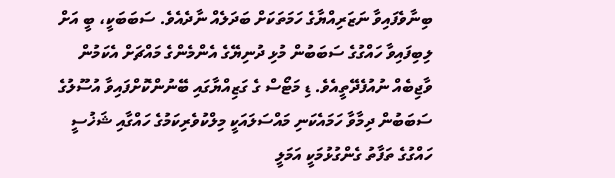ބިނާވެފައިވާ ނަޒަރިއްޔާގެ ހަމަތަކަށް ބަދަލެއް ނާދެއެވެ. ސަބަބަކީ، ބީ އަށް ލިބިފައިވާ ހައްގުގެ ސަބަބުން މުޅި ދުނިޔޭގެ އެންމެންގެ މައްޗަށް އެކަމުން ވާޖިބެއް ނުއުފެދޭތީއެވެ. ޑި މަޓޯސް ގެ ގަޒިއްޔާގައި ބޭނުންކޮށްފައިވާ އުސޫލުގެ ސަބަބުން ދިމާވާ ހަމައެކަނި މައްސަލައަކީ މިލްކުވެރިކަމުގެ ހައްގާއި ޝަޚުސީ ހައްގުގެ ތަފާތު ގެންގުޅުމަކީ އަމަލީ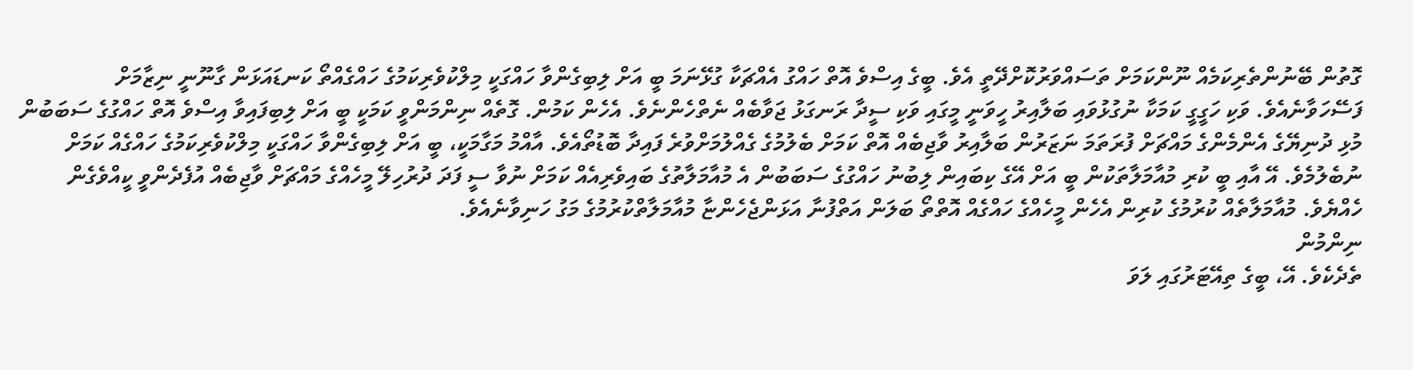ގޮތުން ބޭނުންތެރިކަމެއް ނޫންކަމަށް ތަސައްވަރުކޮށްދޭތީ އެވެ. ބީގެ އިސްވެ އޮތް ހައްގު އެއްޗަކާ ގުޅޭނަމަ ބީ އަށް ލިބިގެންވާ ހައްގަކީ މިލްކުވެރިކަމުގެ ހައްގެއްތޯ ކަނޑައަޅަން ގާނޫނީ ނިޒާމަށް ފަސޭހަވާނެއެވެ. ވަކި ހަގީގީ ކަމަކާ ނުގުޅުވައި ބަލާއިރު ހީވަނީ މީގައި ވަކި ސީދާ ރަނގަޅު ޖަވާބެއް ނެތްހެންނެވެ. އެހެން ކަމުން. ގޮތެއް ނިންމަންވީ ކަމަކީ ބީ އަށް ލިބިފައިވާ އިސްވެ އޮތް ހައްގުގެ ސަބަބުން މުޅި ދުނިޔޭގެ އެންމެންގެ މައްޗަށް ފުރަތަމަ ނަޒަރުން ބަލާއިރު ވާޖިބެއް އޮތް ކަމަށް ބެލުމުގެ ގެއްލުމަށްވުރެ ފައިދާ ބޮޑުތޯއެވެ. އާއްމު މަގާމަކީ، ބީ އަށް ލިބިގެންވާ ހައްގަކީ މިލްކުވެރިކަމުގެ ހައްގެއް ކަމަށް ނުބެލުމެވެ. އޭ އާއި ބީ ކުރި މުއާމަލާތަކުން ބީ އަށް އޭގެ ކިބައިން ލިބުނު ހައްގުގެ ސަބަބުން އެ މުއާމަލާތުގެ ބައިވެރިއެއް ކަމަށް ނުވާ ސީ ފަދަ ދުރުހިލޭ މީހެއްގެ މައްޗަށް ވާޖިބެއް އުފެދެންވީ ކީއްވެގެން ހެއްޔެވެ. މުއާމަލާތެއް ކުރުމުގެ ކުރިން އެހެން މީހެއްގެ ހައްގެއް އޮތްތޯ ބަލަން އަތްފުނާ އަޅަންޖެހެންޏާ މުއާމަލާތްކުރުމުގެ މަގު ހަނިވާނެއެވެ.
ނިންމުން
ތެދެކެވެ. އޭ، ބީގެ ތިއޭޓަރުގައި ލަވަ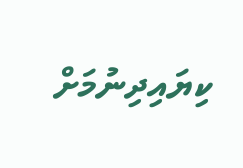ކިޔައިދިނުމަށް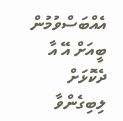އެއްބަސްވުމުން ބީއަށް އޭ އާ ދެކޮޅަށް ލިބިގެންވާ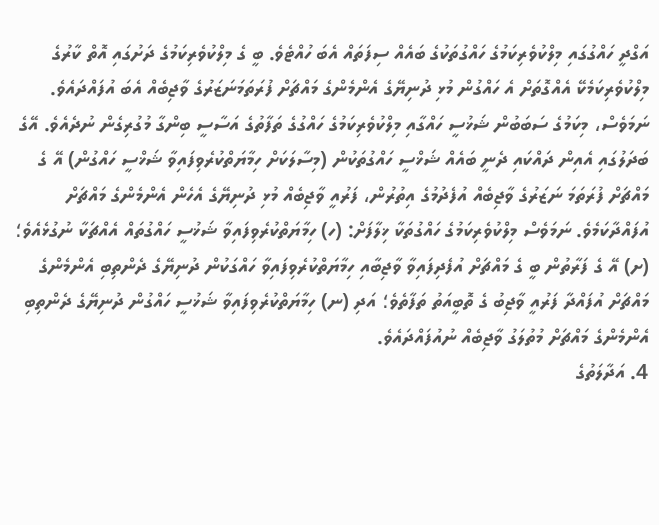އަގްދީ ހައްގުގައި މިލްކުވެރިކަމުގެ ހައްގުތަކުގެ ބައެއް ސިފަތައް އެބަ ހުއްޓެވެ. ބީ ގެ މިލްކުވެރިކަމުގެ ދަށުގައި އޮތް ކާރުގެ މިލްކުވެރިކަމެކޭ އެއްގޮތަށް އެ ހައްގުން މުޅި ދުނިޔޭގެ އެންމެންގެ މައްޗަށް ފުރަތަމަނަޒަރުގެ ވާޖިބެއް އެބަ އުފައްދައެވެ. ނަމަވެސް، މިކަމުގެ ސަބަބުން ޝަޚުސީ ހައްގާއި މިލްކުވެރިކަމުގެ ހައްގުގެ ތަފާތުގެ އަސާސީ ބިންގާ މުގުރިގެން ނުދެއެވެ. އޭގެ ބަދަލުގައި އެއިން ދައްކައި ދެނީ ބައެއް ޝަޚްސީ ހައްގުތަކުން (މިސާލަކަށް ހިމާޔަތްކުރެވިފައިވާ ޝަޚްސީ ހައްގުން) އޭ ގެ މައްޗަށް ފުރަތަމަ ނަޒަރުގެ ވާޖިބެއް އުފެދުމުގެ އިތުރުން، ފަރުއީ ވާޖިބެއް މުޅި ދުނިޔޭގެ އެހެން އެންމެންގެ މައްޗަށް އުފައްދާކަމެވެ. ނަމަވެސް މިލްކުވެރިކަމުގެ ހައްގުތަކާ ޚިލާފަށް: (ހ) ހިމާޔަތްކުރެވިފައިވާ ޝަޚުސީ ހައްގުތައް އެއްޗަކާ ނުގުޅެއެވެ؛ (ށ) އޭ ގެ ފަރާތުން ބީ ގެ މައްޗަށް އުފެދިފައިވާ ވާޖިބާއި ހިމާޔަތްކުރެވިފައިވާ ހައްގަކުން ދުނިޔޭގެ ދެންތިބި އެންމެންގެ މައްޗަށް އުފައްދާ ފަރުއީ ވާޖިބު ގެ ތޮބީއަތު ތަފާތެވެ؛ އަދި (ނ) ހިމާޔަތްކުރެވިފައިވާ ޝަޚުސީ ހައްގުން ދުނިޔޭގެ ދެންތިބި އެންމެންގެ މައްޗަށް މުތުލަގު ވާޖިބެއް ނުއުފައްދައެވެ.
4. އަދާލަތުގެ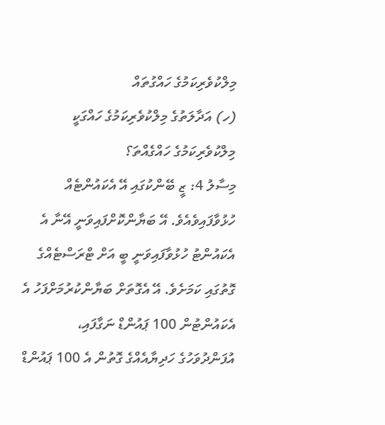މިލްކުވެރިކަމުގެ ހައްގުތައް
(ހ) އަދާލަތުގެ މިލްކުވެރިކަމުގެ ހައްގަކީ މިލްކުވެރިކަމުގެ ހައްގެއްތަ؟
މިސާލު 4: ޒީ ބޭންކުގައި އޭ އެކައުންޓެއް ހުޅުވާފައިވެއެވެ. އޭ ބަޔާންކޮށްފައިވަނީ އޭނާ އެ އެކައުންޓު ހުޅުވާފައިވަނީ ބީ އަށް ޓްރަސްޓެއްގެ ގޮތުގައި ކަމަށެވެ. އޭ އެގޮތަށް ބަޔާންކުރުމަށްފަހު އެ އެކައުންޓުން 100 ޕައުންޑް ނަގާފައި، އުފަންދުވަހުގެ ހަދިޔާއެއްގެ ގޮތުން އެ 100 ޕައުންޑް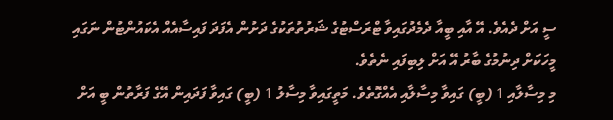ސީ އަށް ދެއެވެ. އޭ އާއި ބީއާ ދެމެދުގައިވާ ޓްރަސްޓުގެ ޝަރުތުތަކުގެ ދަށުން އެފަދަ ފައިސާއެއް އެކައުންޓުން ނަގައި މީހަކަށް ދިނުމުގެ ބާރު އޭ އަށް ލިބިފައި ނެތެވެ.
މި މިސާލާއި 1 (ބީ) ގައިވާ މިސާލާއި އެއްގޮތެވެ. މަތީގައިވާ މިސާލު 1 (ބީ) ގައިވާ ފަދައިން އޭގެ ފަރާތުން ބީ އަށް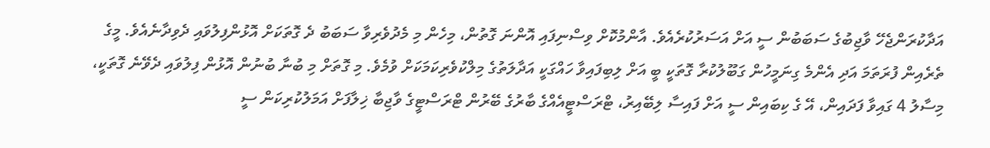އަދާކުރަންޖެހޭ ވާޖިބުގެ ސަބަބުން ސީ އަށް އަސަރުކުރެއެވެ. އާންމުކޮށް ވިސްނިފައި އޮންނަ ގޮތުން، މިހެން މި މެދުވެރިވާ ސަބަބު ދެ ގޮތަކަށް އޮޅުންފިލުވައި ދެވިދާނެއެވެ. މީގެ ތެރެއިން ފުރަތަމަ އަދި އެންމެ ގިނަމީހުން ގަބޫލުކުރާ ގޮތަކީ ބީ އަށް ލިބިފައިވާ ހައްގަކީ އަދާލަތުގެ މިލްކުވެރިކަމަކަށް ވުމެވެ. މި ގޮތަށް މި ބުނާ ބުނުން އޮޅުން ފިލުވައި ދެވޭނެ ގޮތަކީ، މިސާލު 4 ގައިވާ ފަދައިން، އޭ ގެ ކިބައިން ސީ އަށް ފައިސާ ލިބޭއިރު، ޓްރަސްޓީއެއްގެ ބާރުގެ ބޭރުން ޓްރަސްޓީގެ ވާޖިބާ ޚިލާފަށް އަމަލުކުރިކަން ސީ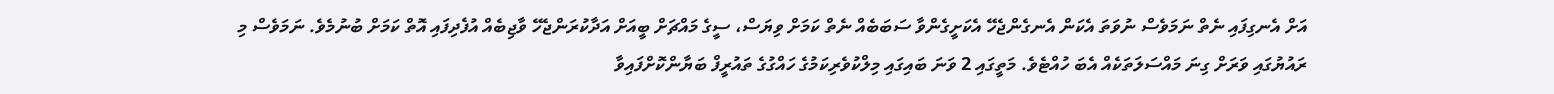އަށް އެނގިފައި ނެތް ނަމަވެސް ނުވަތަ އެކަން އެނގެންޖެހޭ އެކަށީގެންވާ ސަބަބެއް ނެތް ކަމަށް ވިޔަސް، ސީގެ މައްޗަށް ބީއަށް އަދާކުރަންޖެހޭ ވާޖިބެއް އުފެދިފައި އޮތް ކަމަށް ބުނުމެވެ. ނަމަވެސް މި ރައުޔުގައި ވަރަށް ގިނަ މައްސަލަތަކެއް އެބަ ހުއްޓެވެ. މަތީގައި 2 ވަނަ ބައިގައި މިލްކުވެރިކަމުގެ ހައްގުގެ ތައުރީފް ބަޔާންކޮށްފައިވާ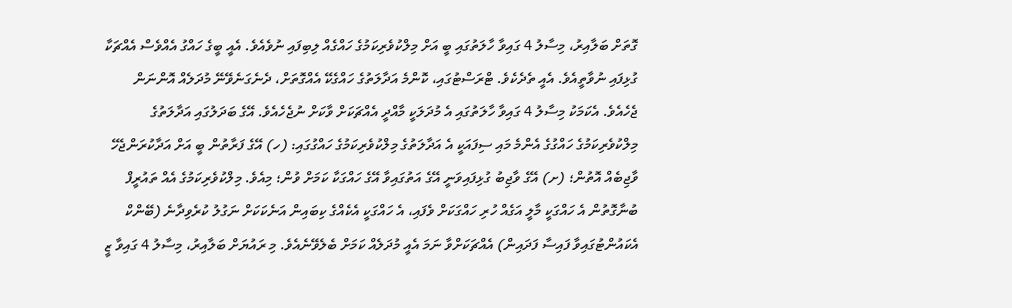ގޮތަށް ބަލާއިރު، މިސާލު 4 ގައިވާ ހާލަތުގައި ބީ އަށް މިލްކުވެރިކަމުގެ ހައްގެއް ލިބިފައި ނުވެއެވެ. އެއީ ބީގެ ހައްގު އެއްވެސް އެއްޗަކާ ގުޅިފައި ނުވާތީއެވެ. އެއީ ތެދެކެވެ. ޓްރަސްޓުގައި، ކޮންމެ އަދާލަތުގެ ހައްގެކޭ އެއްގޮތަށް، ދެނެގަނެވޭނޭ މުދަލެއް އޮންނަން ޖެހެއެވެ. އެކަމަކު މިސާލު 4 ގައިވާ ހާލަތުގައި އެ މުދަލަކީ މާއްދީ އެއްޗަކަށް ވާކަށް ނުޖެހެއެވެ. އޭގެ ބަދަލުގައި އަދާލަތުގެ މިލްކުވެރިކަމުގެ ހައްގުގެ އެންމެ މައި ސިފައަކީ އެ އަދާލަތުގެ މިލްކުވެރިކަމުގެ ހައްގުގައި: (ހ) އޭގެ ފަރާތުން ބީ އަށް އަދާކުރަންޖެހޭ ވާޖިބެއް އޮތުން؛ (ށ) އޭގެ ވާޖިބު ގުޅިފައިވަނީ އޭގެ އަތުގައިވާ އޭގެ ހައްގަކާ ކަމަށް ވުން؛ މިއެވެ. މިލްކުވެރިކަމުގެ އެއް ތައުރީފް ބުނާގޮތުން އެ ހައްގަކީ މާލީ އަގެއް ހުރި ހައްގަކަށް ވެފައި، އެ ހައްގަކީ އެކެއްގެ ކިބައިން އަނެކަކަށް ނަގުލު ކުރެވިދާނެ (ބޭންކް އެކައުންޓުގައިވާ ފައިސާ ފަދައިން) އެއްޗަކަށްވާ ނަމަ އެއީ މުދަލެއް ކަމަށް ބެލެވޭނެއެވެ. މި ރައުޔަށް ބަލާއިރު، މިސާލު 4 ގައިވާ ޒީ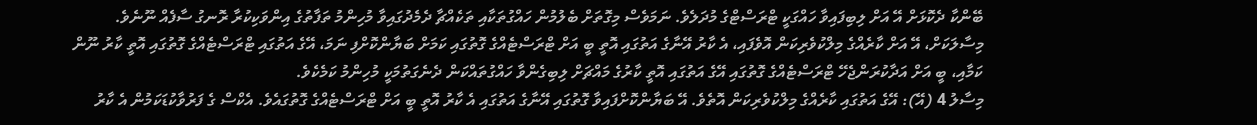ބޭންކާ ދެކޮޅަށް އޭ އަށް ލިބިފައިވާ ހައްގަކީ ޓްރަސްޓްގެ މުދަލެވެ. ނަމަވެސް މިގޮތަށް ބެލުމުން ހައްގުތަކާއި ތަކެއްޗާ ދެމެދުގައިވާ މުހިންމު ތަފާތުގެ އިންވަކިކުރާ ރޮނގު ސާފެއް ނޫނެވެ. މިސާލަކަށް، އޭ އަށް ކާރެއްގެ މިލްކުވެރިކަން އޮވެފައި، އެ ކާރު އޭނާގެ އަތުގައި އޮތީ ބީ އަށް ޓްރަސްޓެއްގެ ގޮތުގައި ކަމަށް ބަޔާންކޮށްފި ނަމަ، އޭގެ އަތުގައި ޓްރަސްޓެއްގެ ގޮތުގައި އޮތީ ކާރު ނޫން ކަމާއި، ބީ އަށް އަދާކުރަންޖެހޭ ޓްރަސްޓެއްގެ ގޮތުގައި އޭގެ އަތުގައި އޮތީ ކާރުގެ މައްޗަށް ލިބިގެންވާ ހައްގުތައްކަން ދެނެގަތުމަކީ މުހިންމު ކަމެކެވެ.
މިސާލު 4 (އޭ): އޭގެ އަތުގައި ކާރެއްގެ މިލްކުވެރިކަން އޮތެވެ. އޭ ބަޔާންކޮށްފައިވާ ގޮތުގައި އޭނާގެ އަތުގައި އެ ކާރު އޮތީ ބީ އަށް ޓްރަސްޓެއްގެ ގޮތުގައެވެ. އެކްސް ގެ ފަރުވާކުޑަކަމުން އެ ކާރު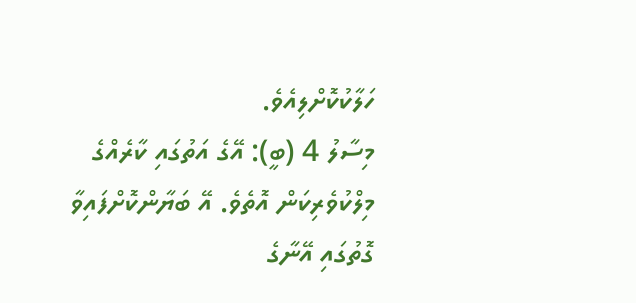ހަލާކުކޮށްލިއެވެ.
މިސާލު 4 (ބީ): އޭގެ އަތުގައި ކާރެއްގެ މިލްކުވެރިކަން އޮތެވެ. އޭ ބަޔާންކޮށްފައިވާ ގޮތުގައި އޭނާގެ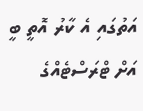އަތުގައި އެ ކާރު އޮތީ ބީ އަށް ޓްރަސްޓެއްގެ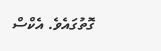ގޮތުގައެވެ. އެކްސް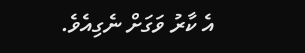އެ ކާރު ވަގަށް ނެގިއެވެ.